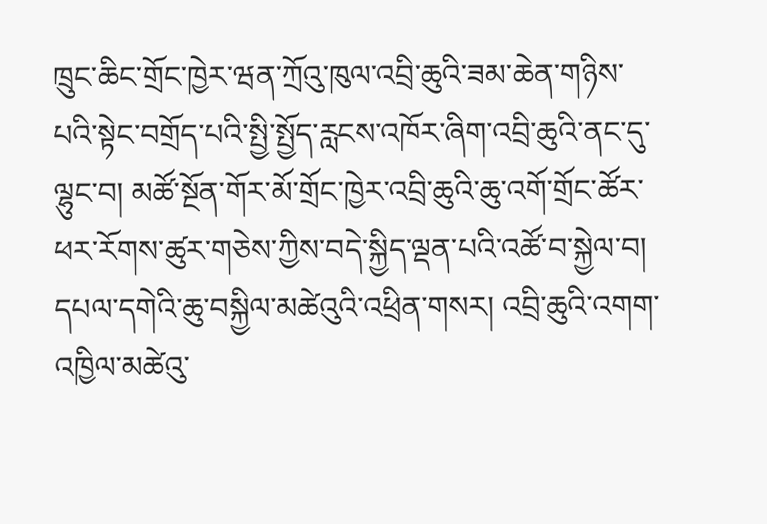ཁྲུང་ཆིང་གྲོང་ཁྱེར་ཝན་ཀྲོའུ་ཁུལ་འབྲི་ཆུའི་ཟམ་ཆེན་གཉིས་པའི་སྟེང་བགྲོད་པའི་སྤྱི་སྤྱོད་རླངས་འཁོར་ཞིག་འབྲི་ཆུའི་ནང་དུ་ལྷུང་བ། མཚོ་སྔོན་གོར་མོ་གྲོང་ཁྱེར་འབྲི་ཆུའི་ཆུ་འགོ་གྲོང་ཚོར་ཕར་རོགས་ཚུར་གཅེས་ཀྱིས་བདེ་སྐྱིད་ལྡན་པའི་འཚོ་བ་སྐྱེལ་བ། དཔལ་དགེའི་ཆུ་བསྐྱིལ་མཚེའུའི་འཕྲིན་གསར། འབྲི་ཆུའི་འགག་འཁྱིལ་མཚེའུ་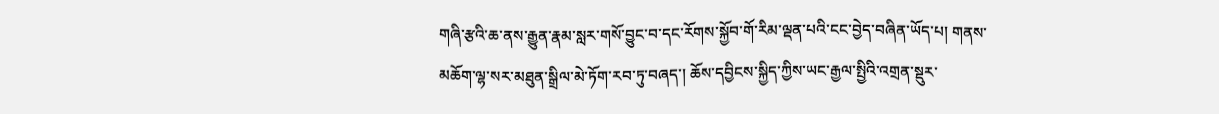གཞི་རྩའི་ཆ་ནས་རྒྱུན་རྣམ་སླར་གསོ་བྱུང་བ་དང་རོགས་སྐྱོབ་གོ་རིམ་ལྡན་པའི་ངང་བྱེད་བཞིན་ཡོད་པ། གནས་མཆོག་ལྷ་སར་མཐུན་སྒྲིལ་མེ་ཏོག་རབ་ཏུ་བཞད་། ཆོས་དབྱིངས་སྐྱིད་ཀྱིས་ཡང་རྒྱལ་སྤྱིའི་འགྲན་སྡུར་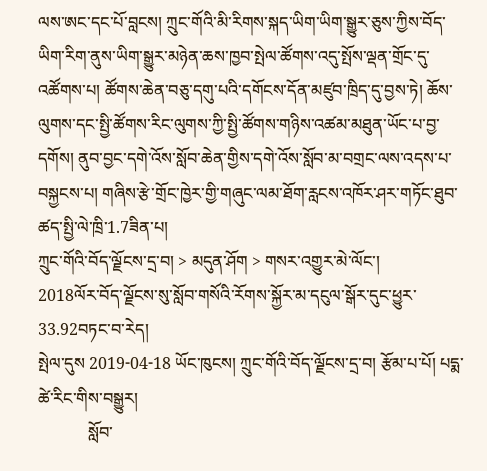ལས་ཨང་དང་པོ་བླངས། ཀྲུང་གོའི་མི་རིགས་སྐད་ཡིག་ཡིག་སྒྱུར་ཅུས་ཀྱིས་བོད་ཡིག་རིག་ནུས་ཡིག་སྒྱུར་མཉེན་ཆས་ཁྱབ་སྤེལ་ཚོགས་འདུ་སྤོས་ལྡན་གྲོང་དུ་འཚོགས་པ། ཚོགས་ཆེན་བཅུ་དགུ་པའི་དགོངས་དོན་མཛུབ་ཁྲིད་དུ་བྱས་ཏེ། ཆོས་ལུགས་དང་སྤྱི་ཚོགས་རིང་ལུགས་ཀྱི་སྤྱི་ཚོགས་གཉིས་འཚམ་མཐུན་ཡོང་པ་བྱ་དགོས། ནུབ་བྱང་དགེ་འོས་སློབ་ཆེན་གྱིས་དགེ་འོས་སློབ་མ་བགྲང་ལས་འདས་པ་བསྐྱངས་པ། གཞིས་རྩེ་གྲོང་ཁྱེར་གྱི་གཞུང་ལམ་ཐོག་རླངས་འཁོར་ཤར་གཏོང་ཐུབ་ཚད་སྤྱི་ལེ་ཁྲི་1.7ཟིན་པ།
ཀྲུང་གོའི་བོད་ལྗོངས་དྲ་བ། > མདུན་ཤོག > གསར་འགྱུར་མེ་ལོང་།
2018ལོར་བོད་ལྗོངས་སུ་སློབ་གསོའི་རོགས་སྐྱོར་མ་དངུལ་སྒོར་དུང་ཕྱུར་33.92བཏང་བ་རེད།
སྤེལ་དུས 2019-04-18 ཡོང་ཁུངས། ཀྲུང་གོའི་བོད་ལྗོངས་དྲ་བ། རྩོམ་པ་པོ། པདྨ་ཚེ་རིང་གིས་བསྒྱུར།
            སློབ་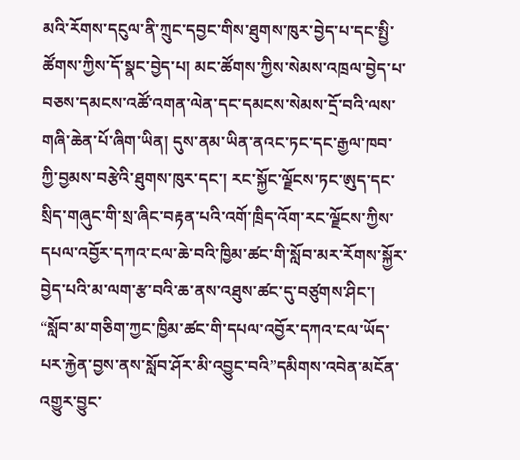མའི་རོགས་དངུལ་ནི་ཀྲུང་དབྱང་གིས་ཐུགས་ཁུར་བྱེད་པ་དང་སྤྱི་ཚོགས་ཀྱིས་དོ་སྣང་བྱེད་པ། མང་ཚོགས་ཀྱིས་སེམས་འཁྲལ་བྱེད་པ་བཅས་དམངས་འཚོ་འགན་ལེན་དང་དམངས་སེམས་དྲོ་བའི་ལས་གཞི་ཆེན་པོ་ཞིག་ཡིན། དུས་ནམ་ཡིན་ནའང་ཏང་དང་རྒྱལ་ཁབ་ཀྱི་བྱམས་བརྩེའི་ཐུགས་ཁུར་དང་། རང་སྐྱོང་ལྗོངས་ཏང་ཨུད་དང་སྲིད་གཞུང་གི་སྲ་ཞིང་བརྟན་པའི་འགོ་ཁྲིད་འོག་རང་ལྗོངས་ཀྱིས་དཔལ་འབྱོར་དཀའ་ངལ་ཆེ་བའི་ཁྱིམ་ཚང་གི་སློབ་མར་རོགས་སྐྱོར་བྱེད་པའི་མ་ལག་རྩ་བའི་ཆ་ནས་འཐུས་ཚང་དུ་བཙུགས་ཤིང་། “སློབ་མ་གཅིག་ཀྱང་ཁྱིམ་ཚང་གི་དཔལ་འབྱོར་དཀའ་ངལ་ཡོད་པར་རྐྱེན་བྱས་ནས་སློབ་ཤོར་མི་འབྱུང་བའི”དམིགས་འབེན་མངོན་འགྱུར་བྱུང་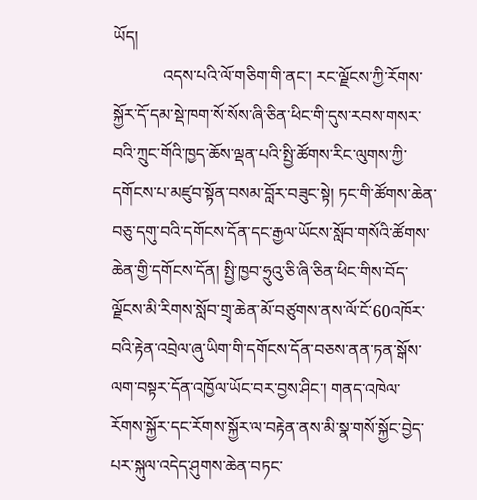ཡོད།
            འདས་པའི་ལོ་གཅིག་གི་ནང་། རང་ལྗོངས་ཀྱི་རོགས་སྐྱོར་དོ་དམ་སྡེ་ཁག་སོ་སོས་ཞི་ཅིན་ཕིང་གི་དུས་རབས་གསར་བའི་ཀྲུང་གོའི་ཁྱད་ཆོས་ལྡན་པའི་སྤྱི་ཚོགས་རིང་ལུགས་ཀྱི་དགོངས་པ་མཛུབ་སྟོན་བསམ་བློར་བཟུང་སྟེ། ཏང་གི་ཚོགས་ཆེན་བཅུ་དགུ་བའི་དགོངས་དོན་དང་རྒྱལ་ཡོངས་སློབ་གསོའི་ཚོགས་ཆེན་གྱི་དགོངས་དོན། སྤྱི་ཁྱབ་ཧྲུའུ་ཅི་ཞི་ཅིན་ཕིང་གིས་བོད་ལྗོངས་མི་རིགས་སློབ་གྲྭ་ཆེན་མོ་བཙུགས་ནས་ལོ་ངོ་60འཁོར་བའི་རྟེན་འབྲེལ་ཞུ་ཡིག་གི་དགོངས་དོན་བཅས་ནན་ཏན་སྒོས་ལག་བསྟར་དོན་འཁྱོལ་ཡོང་བར་བྱས་ཤིང་། གནད་འཁེལ་རོགས་སྐྱོར་དང་རོགས་སྐྱོར་ལ་བརྟེན་ནས་མི་སྣ་གསོ་སྐྱོང་བྱེད་པར་སྐུལ་འདེད་ཤུགས་ཆེན་བཏང་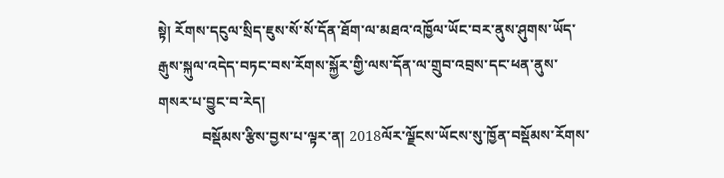སྟེ། རོགས་དངུལ་སྲིད་ཇུས་སོ་སོ་དོན་ཐོག་ལ་མཐའ་འཁྱོལ་ཡོང་བར་ནུས་ཤུགས་ཡོད་རྒུས་སྐུལ་འདེད་བཏང་བས་རོགས་སྐྱོར་གྱི་ལས་དོན་ལ་གྲུབ་འབྲས་དང་ཕན་ནུས་གསར་པ་བྱུང་བ་རེད།
            བསྡོམས་རྩིས་བྱས་པ་ལྟར་ན། 2018ལོར་ལྗོངས་ཡོངས་སུ་ཁྱོན་བསྡོམས་རོགས་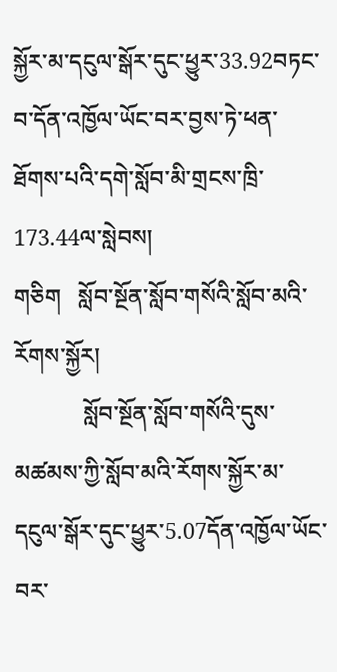སྐྱོར་མ་དངུལ་སྒོར་དུང་ཕྱུར་33.92བཏང་བ་དོན་འཁྱོལ་ཡོང་བར་བྱས་ཏེ་ཕན་ཐོགས་པའི་དགེ་སློབ་མི་གྲངས་ཁྲི་173.44ལ་སླེབས།
གཅིག   སློབ་སྔོན་སློབ་གསོའི་སློབ་མའི་རོགས་སྐྱོར།
            སློབ་སྔོན་སློབ་གསོའི་དུས་མཚམས་ཀྱི་སློབ་མའི་རོགས་སྐྱོར་མ་དངུལ་སྒོར་དུང་ཕྱུར་5.07དོན་འཁྱོལ་ཡོང་བར་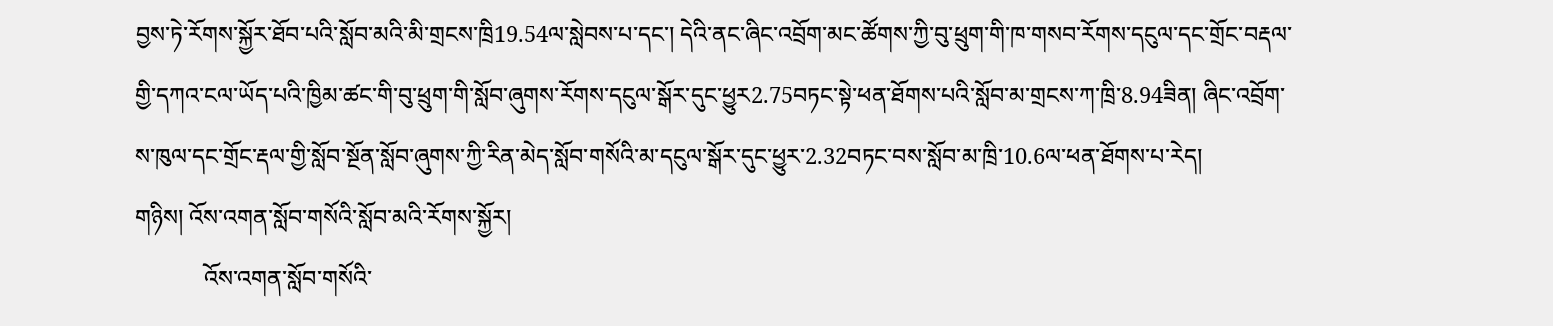བྱས་ཏེ་རོགས་སྐྱོར་ཐོབ་པའི་སློབ་མའི་མི་གྲངས་ཁྲི19.54ལ་སླེབས་པ་དང་། དེའི་ནང་ཞིང་འབྲོག་མང་ཚོགས་ཀྱི་བུ་ཕྲུག་གི་ཁ་གསབ་རོགས་དངུལ་དང་གྲོང་བརྡལ་གྱི་དཀའ་ངལ་ཡོད་པའི་ཁྱིམ་ཚང་གི་བུ་ཕྲུག་གི་སློབ་ཞུགས་རོགས་དངུལ་སྒོར་དུང་ཕྱུར2.75བཏང་སྟེ་ཕན་ཐོགས་པའི་སློབ་མ་གྲངས་ཀ་ཁྲི་8.94ཟིན། ཞིང་འབྲོག་ས་ཁུལ་དང་གྲོང་རྡལ་གྱི་སློབ་སྔོན་སློབ་ཞུགས་ཀྱི་རིན་མེད་སློབ་གསོའི་མ་དངུལ་སྒོར་དུང་ཕྱུར་2.32བཏང་བས་སློབ་མ་ཁྲི་10.6ལ་ཕན་ཐོགས་པ་རེད།
གཉིས། འོས་འགན་སློབ་གསོའི་སློབ་མའི་རོགས་སྐྱོར།
            འོས་འགན་སློབ་གསོའི་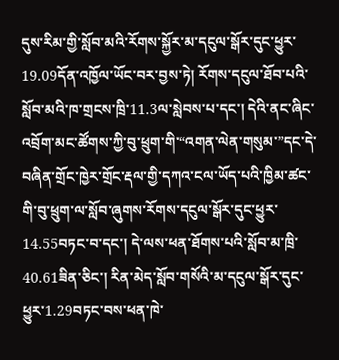དུས་རིམ་གྱི་སློབ་མའི་རོགས་སྐྱོར་མ་དངུལ་སྒོར་དུང་ཕྱུར་19.09དོན་འཁྱོལ་ཡོང་བར་བྱས་ཏེ། རོགས་དངུལ་ཐོབ་པའི་སློབ་མའི་ཁ་གྲངས་ཁྲི་11.3ལ་སླེབས་པ་དང་། དེའི་ནང་ཞིང་འབྲོག་མང་ཚོགས་ཀྱི་བུ་ཕྲུག་གི་“འགན་ལེན་གསུམ་”དང་དེ་བཞིན་གྲོང་ཁྱེར་གྲོང་རྡལ་གྱི་དཀའ་ངལ་ཡོད་པའི་ཁྱིམ་ཚང་གི་བུ་ཕྲུག་ལ་སློབ་ཞུགས་རོགས་དངུལ་སྒོར་དུང་ཕྱུར་14.55བཏང་བ་དང་། དེ་ལས་ཕན་ཐོགས་པའི་སློབ་མ་ཁྲི་40.61ཟིན་ཅིང་། རིན་མེད་སློབ་གསོའི་མ་དངུལ་སྒོར་དུང་ཕྱུར་1.29བཏང་བས་ཕན་ཁེ་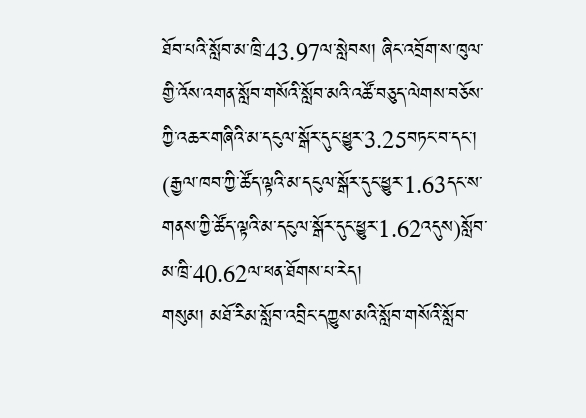ཐོབ་པའི་སློབ་མ་ཁྲི་43.97ལ་སླེབས། ཞིང་འབྲོག་ས་ཁུལ་གྱི་འོས་འགན་སློབ་གསོའི་སློབ་མའི་འཚོ་བཅུད་ལེགས་བཅོས་ཀྱི་འཆར་གཞིའི་མ་དངུལ་སྒོར་དུང་ཕྱུར་3.25བཏང་བ་དང་། (རྒྱལ་ཁབ་ཀྱི་ཚོད་ལྟའི་མ་དངུལ་སྒོར་དུང་ཕྱུར་1.63དང་ས་གནས་ཀྱི་ཚོད་ལྟའི་མ་དངུལ་སྒོར་དུང་ཕྱུར་1.62འདུས)སློབ་མ་ཁྲི་40.62ལ་ཕན་ཐོགས་པ་རེད།
གསུམ། མཐོ་རིམ་སློབ་འབྲིང་དཀྱུས་མའི་སློབ་གསོའི་སློབ་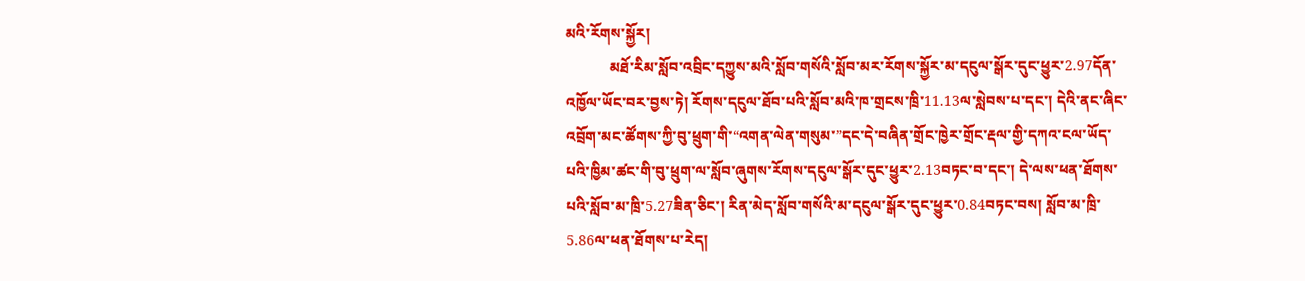མའི་རོགས་སྐྱོར།
            མཐོ་རིམ་སློབ་འབྲིང་དཀྱུས་མའི་སློབ་གསོའི་སློབ་མར་རོགས་སྐྱོར་མ་དངུལ་སྒོར་དུང་ཕྱུར་2.97དོན་འཁྱོལ་ཡོང་བར་བྱས་ཏེ། རོགས་དངུལ་ཐོབ་པའི་སློབ་མའི་ཁ་གྲངས་ཁྲི་11.13ལ་སླེབས་པ་དང་། དེའི་ནང་ཞིང་འབྲོག་མང་ཚོགས་ཀྱི་བུ་ཕྲུག་གི་“འགན་ལེན་གསུམ་”དང་དེ་བཞིན་གྲོང་ཁྱེར་གྲོང་རྡལ་གྱི་དཀའ་ངལ་ཡོད་པའི་ཁྱིམ་ཚང་གི་བུ་ཕྲུག་ལ་སློབ་ཞུགས་རོགས་དངུལ་སྒོར་དུང་ཕྱུར་2.13བཏང་བ་དང་། དེ་ལས་ཕན་ཐོགས་པའི་སློབ་མ་ཁྲི་5.27ཟིན་ཅིང་། རིན་མེད་སློབ་གསོའི་མ་དངུལ་སྒོར་དུང་ཕྱུར་0.84བཏང་བས། སློབ་མ་ཁྲི་5.86ལ་ཕན་ཐོགས་པ་རེད།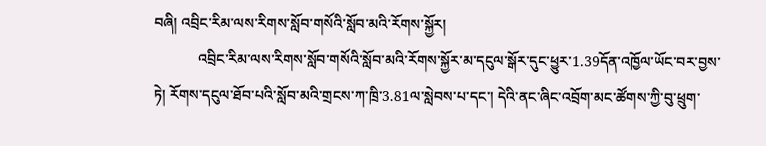བཞི། འབྲིང་རིམ་ལས་རིགས་སློབ་གསོའི་སློབ་མའི་རོགས་སྐྱོར།
            འབྲིང་རིམ་ལས་རིགས་སློབ་གསོའི་སློབ་མའི་རོགས་སྐྱོར་མ་དངུལ་སྒོར་དུང་ཕྱུར་1.39དོན་འཁྱོལ་ཡོང་བར་བྱས་ཏེ། རོགས་དངུལ་ཐོབ་པའི་སློབ་མའི་གྲངས་ཀ་ཁྲི་3.81ལ་སླེབས་པ་དང་། དེའི་ནང་ཞིང་འབྲོག་མང་ཚོགས་ཀྱི་བུ་ཕྲུག་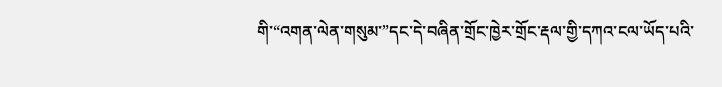གི་“འགན་ལེན་གསུམ་”དང་དེ་བཞིན་གྲོང་ཁྱེར་གྲོང་རྡལ་གྱི་དཀའ་ངལ་ཡོད་པའི་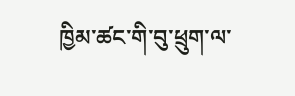ཁྱིམ་ཚང་གི་བུ་ཕྲུག་ལ་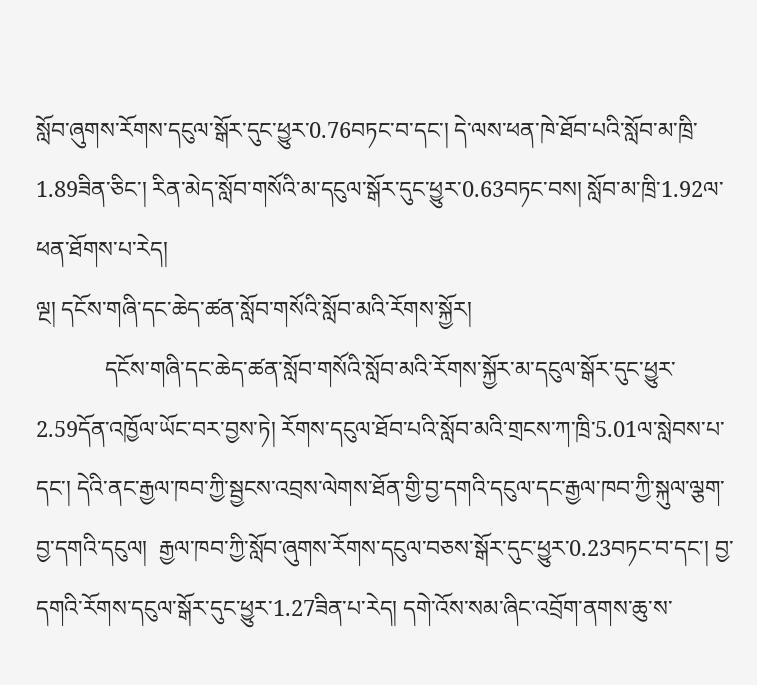སློབ་ཞུགས་རོགས་དངུལ་སྒོར་དུང་ཕྱུར་0.76བཏང་བ་དང་། དེ་ལས་ཕན་ཁེ་ཐོབ་པའི་སློབ་མ་ཁྲི་1.89ཟིན་ཅིང་། རིན་མེད་སློབ་གསོའི་མ་དངུལ་སྒོར་དུང་ཕྱུར་0.63བཏང་བས། སློབ་མ་ཁྲི་1.92ལ་ཕན་ཐོགས་པ་རེད།
ལྔ། དངོས་གཞི་དང་ཆེད་ཚན་སློབ་གསོའི་སློབ་མའི་རོགས་སྐྱོར།
            དངོས་གཞི་དང་ཆེད་ཚན་སློབ་གསོའི་སློབ་མའི་རོགས་སྐྱོར་མ་དངུལ་སྒོར་དུང་ཕྱུར་2.59དོན་འཁྱོལ་ཡོང་བར་བྱས་ཏེ། རོགས་དངུལ་ཐོབ་པའི་སློབ་མའི་གྲངས་ཀ་ཁྲི་5.01ལ་སླེབས་པ་དང་། དེའི་ནང་རྒྱལ་ཁབ་ཀྱི་སྦྱངས་འབྲས་ལེགས་ཐོན་གྱི་བྱ་དགའི་དངུལ་དང་རྒྱལ་ཁབ་ཀྱི་སྐུལ་ལྕག་བྱ་དགའི་དངུལ།  རྒྱལ་ཁབ་ཀྱི་སློབ་ཞུགས་རོགས་དངུལ་བཅས་སྒོར་དུང་ཕྱུར་0.23བཏང་བ་དང་། བྱ་དགའི་རོགས་དངུལ་སྒོར་དུང་ཕྱུར་1.27ཟིན་པ་རེད། དགེ་འོས་སམ་ཞིང་འབྲོག་ནགས་ཆུ་ས་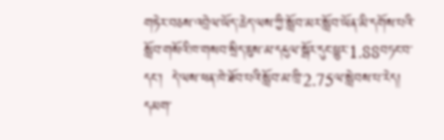གཏེར་བཅས་འབྲེལ་ཡོད་ཆེད་ལས་ཀྱི་སློབ་མར་སློབ་ཡོན་མི་དགོས་པའི་སློབ་གསོའི་ཁ་གསབ་སྲིད་ཇུས་མ་དངུལ་སྒོར་དུང་ཕྱུར་1.88བཏང་བ་དང་།  དེ་ལས་ཕན་ཁེ་ཐོབ་པའི་སློབ་མ་ཁྲི་2.75ལ་སླེབས་པ་རེད། དམག་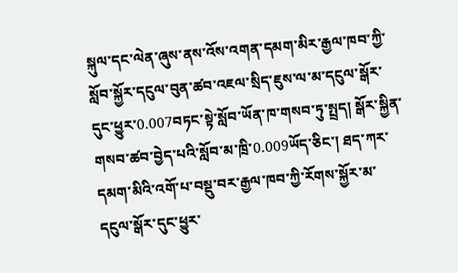སྐུལ་དང་ལེན་ཞུས་ནས་འོས་འགན་དམག་མིར་རྒྱལ་ཁབ་ཀྱི་སློབ་སྐྱོར་དངུལ་བུན་ཚབ་འཇལ་སྲིད་ཇུས་ལ་མ་དངུལ་སྒོར་དུང་ཕྱུར་0.007བཏང་སྟེ་སློབ་ཡོན་ཁ་གསབ་ཏུ་སྤྲད། སྒོར་སྐྱིན་གསབ་ཚབ་བྱེད་པའི་སློབ་མ་ཁྲི་0.009ཡོད་ཅིང་། ཐད་ཀར་དམག་མིའི་འགོ་པ་བསྡུ་བར་རྒྱལ་ཁབ་ཀྱི་རོགས་སྐྱོར་མ་དངུལ་སྒོར་དུང་ཕྱུར་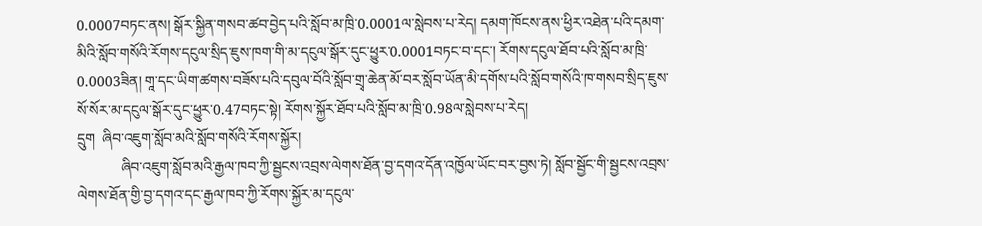0.0007བཏང་ནས། སྒོར་སྐྱིན་གསབ་ཚབ་བྱེད་པའི་སློབ་མ་ཁྲི་0.0001ལ་སླེབས་པ་རེད། དམག་ཁོངས་ནས་ཕྱིར་འཐེན་པའི་དམག་མིའི་སློབ་གསོའི་རོགས་དངུལ་སྲིད་ཇུས་ཁག་གི་མ་དངུལ་སྒོར་དུང་ཕྱུར་0.0001བཏང་བ་དང་། རོགས་དངུལ་ཐོབ་པའི་སློབ་མ་ཁྲི་0.0003ཟིན། གཱ་དང་ཡིག་ཚགས་བཟོས་པའི་དབུལ་བོའི་སློབ་གྲྭ་ཆེན་མོ་བར་སློབ་ཡོན་མི་དགོས་པའི་སློབ་གསོའི་ཁ་གསབ་སྲིད་ཇུས་སོ་སོར་མ་དངུལ་སྒོར་དུང་ཕྱུར་0.47བཏང་སྟེ། རོགས་སྐྱོར་ཐོབ་པའི་སློབ་མ་ཁྲི་0.98ལ་སླེབས་པ་རེད།
དྲུག  ཞིབ་འཇུག་སློབ་མའི་སློབ་གསོའི་རོགས་སྐྱོར།
            ཞིབ་འཇུག་སློབ་མའི་རྒྱལ་ཁབ་ཀྱི་སྦྱངས་འབྲས་ལེགས་ཐོན་བྱ་དགའ་དོན་འཁྱོལ་ཡོང་བར་བྱས་ཏེ། སློབ་སྦྱོང་གི་སྦྱངས་འབྲས་ལེགས་ཐོན་གྱི་བྱ་དགའ་དང་རྒྱལ་ཁབ་ཀྱི་རོགས་སྐྱོར་མ་དངུལ་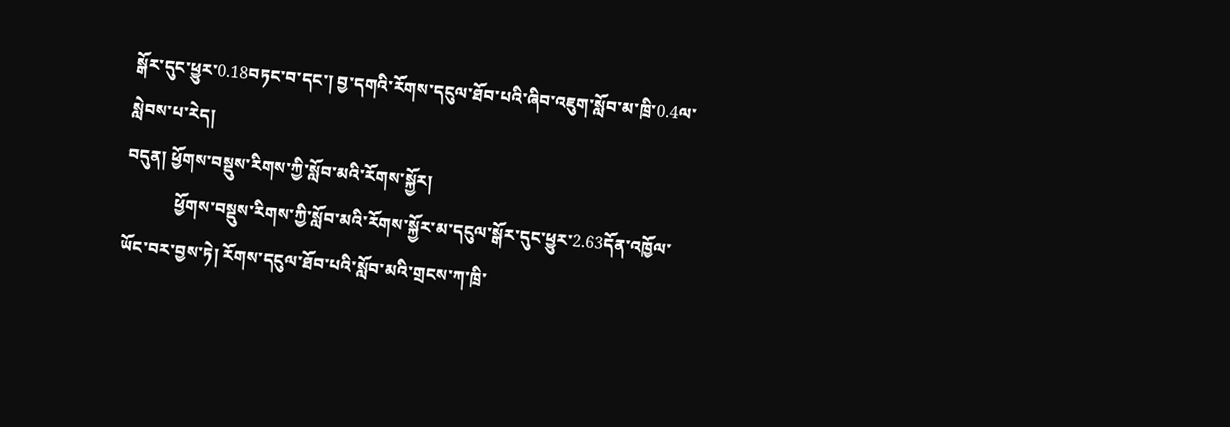སྒོར་དུང་ཕྱུར་0.18བཏང་བ་དང་། བྱ་དགའི་རོགས་དངུལ་ཐོབ་པའི་ཞིབ་འཇུག་སློབ་མ་ཁྲི་0.4ལ་སླེབས་པ་རེད།
བདུན། ཕྱོགས་བསྡུས་རིགས་ཀྱི་སློབ་མའི་རོགས་སྐྱོར།
            ཕྱོགས་བསྡུས་རིགས་ཀྱི་སློབ་མའི་རོགས་སྐྱོར་མ་དངུལ་སྒོར་དུང་ཕྱུར་2.63དོན་འཁྱོལ་ཡོང་བར་བྱས་ཏེ། རོགས་དངུལ་ཐོབ་པའི་སློབ་མའི་གྲངས་ཀ་ཁྲི་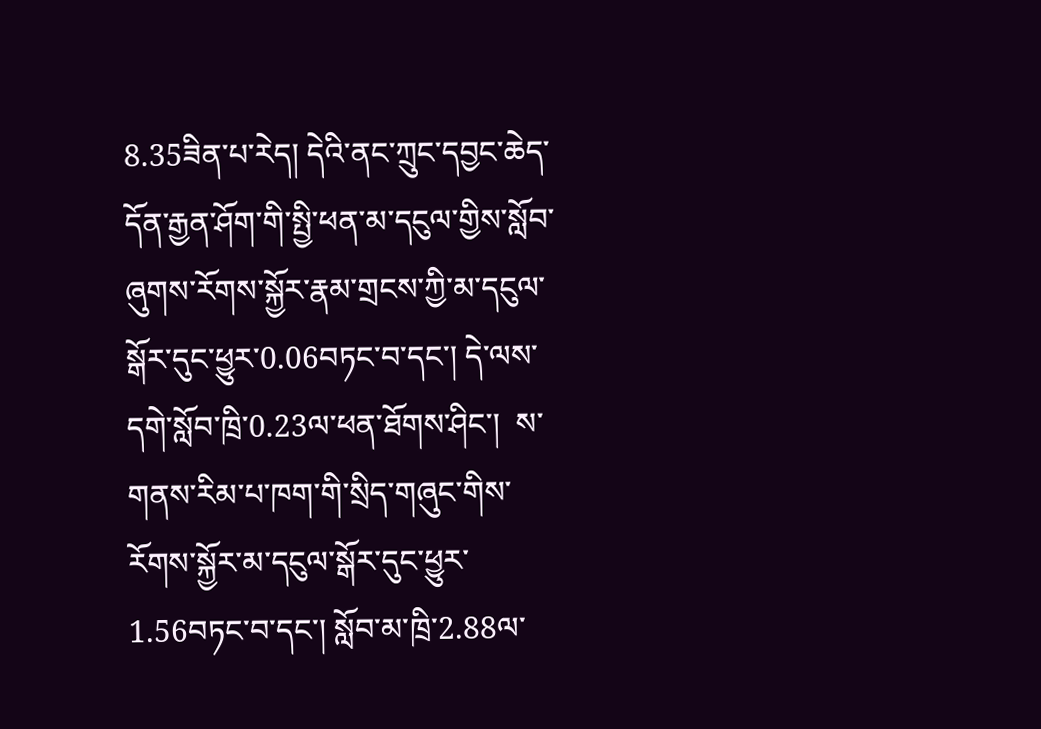8.35ཟིན་པ་རེད། དེའི་ནང་ཀྲུང་དབྱང་ཆེད་དོན་རྒྱན་ཤོག་གི་སྤྱི་ཕན་མ་དངུལ་གྱིས་སློབ་ཞུགས་རོགས་སྐྱོར་རྣམ་གྲངས་ཀྱི་མ་དངུལ་སྒོར་དུང་ཕྱུར་0.06བཏང་བ་དང་། དེ་ལས་དགེ་སློབ་ཁྲི་0.23ལ་ཕན་ཐོགས་ཤིང་།  ས་གནས་རིམ་པ་ཁག་གི་སྲིད་གཞུང་གིས་རོགས་སྐྱོར་མ་དངུལ་སྒོར་དུང་ཕྱུར་1.56བཏང་བ་དང་། སློབ་མ་ཁྲི་2.88ལ་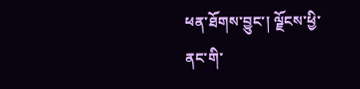ཕན་ཐོགས་བྱུང་། ལྗོངས་ཕྱི་ནང་གི་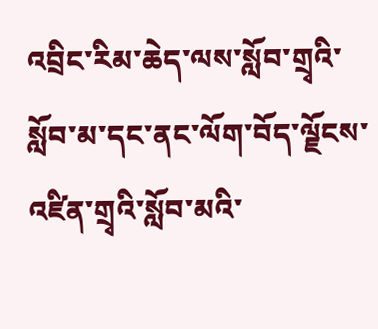འབྲིང་རིམ་ཆེད་ལས་སློབ་གྲྭའི་སློབ་མ་དང་ནང་ལོག་བོད་ལྗོངས་འཛིན་གྲྭའི་སློབ་མའི་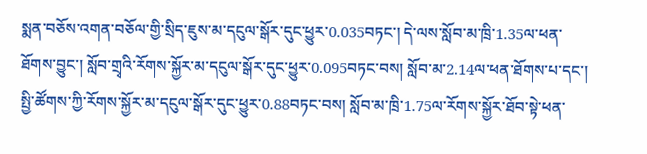སྨན་བཅོས་འགན་བཅོལ་གྱི་སྲིད་ཇུས་མ་དངུལ་སྒོར་དུང་ཕྱུར་0.035བཏང་། དེ་ལས་སློབ་མ་ཁྲི་1.35ལ་ཕན་ཐོགས་བྱུང་། སློབ་གྲྭའི་རོགས་སྐྱོར་མ་དངུལ་སྒོར་དུང་ཕྱུར་0.095བཏང་བས། སློབ་མ་2.14ལ་ཕན་ཐོགས་པ་དང་། སྤྱི་ཚོགས་ཀྱི་རོགས་སྐྱོར་མ་དངུལ་སྒོར་དུང་ཕྱུར་0.88བཏང་བས། སློབ་མ་ཁྲི་1.75ལ་རོགས་སྐྱོར་ཐོབ་སྟེ་ཕན་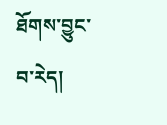ཐོགས་བྱུང་བ་རེད།